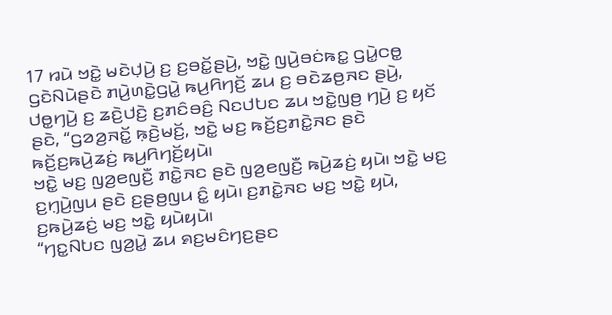17 ꤙꤣꤧ ꤠꤢꤧ꤭ ꤗꤢꤧꤓ꤫ꤣꤧ꤬ ꤢ꤬ ꤢ꤬ꤋꤢꤩ꤭ꤔꤣꤧ꤬, ꤠꤢꤧ꤭ ꤜꤣꤧ꤬ꤋꤢꤦꤒꤢ꤭ ꤞꤣꤧ꤭ꤍꤥ꤭ ꤞꤢꤧꤡꤣꤧꤔꤢꤧ ꤊꤣꤧ꤬ꤛꤢꤧ꤭ꤞꤣꤧ꤭ ꤒꤣ꤬ꤖꤚꤢꤩ꤬ ꤘꤣ ꤢ꤬ ꤋꤢꤧꤘꤥ꤬ꤏꤢ ꤔꤣꤧ꤬, ꤓꤥ꤭ꤚꤣꤧ꤬ ꤢ꤬ ꤘꤢꤧ꤬ꤓꤢꤧ꤬ ꤢ꤬ꤊꤢꤨꤋꤢꤨ꤬ ꤡꤢꤓꤝꤢ ꤘꤣ ꤠꤢꤧ꤭ꤜꤥ꤬ ꤚꤣꤧ꤬ ꤢ꤬ ꤟꤢꤩ ꤔꤢꤧ, “ꤞꤤꤤ꤬ꤏꤢꤩ꤭ ꤒ꤫ꤢꤧ꤬ꤗꤢꤩ꤬, ꤠꤢꤧ꤭ ꤗꤢ꤬ ꤒꤢꤩ꤬ꤢ꤬ꤊꤢꤧ꤭ꤏꤢ ꤔꤢꤧ ꤒꤢꤩ꤬ꤢ꤬ꤒꤣꤧ꤬ꤘꤢꤦ꤬ ꤒꤣ꤬ꤖꤚꤢꤩ꤬ꤟꤣꤧ꤯
ꤠꤢꤧ꤭ ꤗꤢ꤬ ꤜꤤ꤬ꤕꤜꤢꤪ꤬ ꤊꤢꤧ꤭ꤏꤢ ꤔꤢꤧ ꤜꤤ꤬ꤕꤜꤢꤪ꤬ ꤒꤣꤧ꤬ꤘꤢꤦ꤬ ꤟꤣꤧ꤯ ꤠꤢꤧ꤭ ꤗꤢ꤬ ꤢ꤬ꤚ꤫ꤣꤧ꤬ꤜꤣ ꤔꤢꤧ ꤢ꤬ꤔꤥ꤬ꤜꤣ ꤢꤨ꤭ ꤟꤣꤧ꤯ ꤢ꤬ꤊꤢꤧ꤭ꤏꤢ ꤗꤢ꤬ ꤠꤢꤧ꤭ ꤟꤣꤧ, ꤢ꤬ꤒꤣꤧ꤬ꤘꤢꤦ꤬ ꤗꤢ꤬ ꤠꤢꤧ꤭ ꤟꤣꤧꤟꤣꤧ꤯
“ꤚꤢ꤭ꤡꤝꤢ ꤜꤤ꤬ꤣꤧ꤭ ꤘꤣ ꤎꤢ꤬ꤗꤢꤨꤚꤢ꤬ꤔꤢ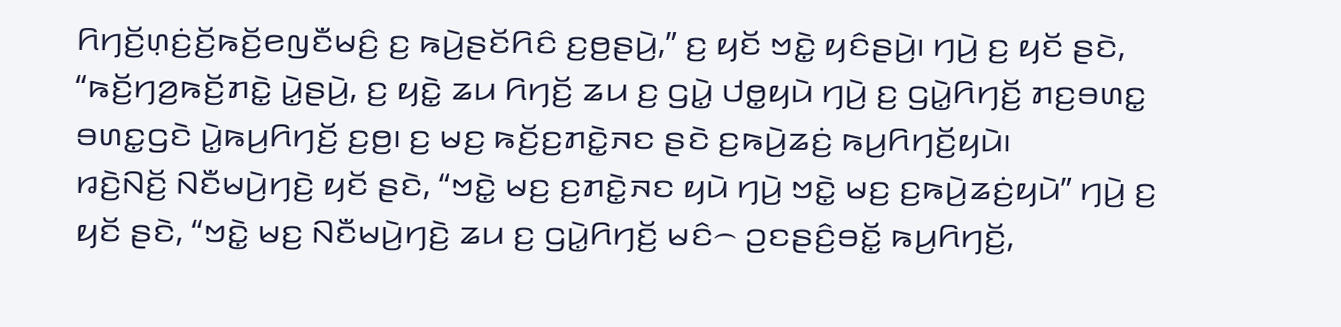ꤖꤚꤢꤩ꤬ꤛ꤫ꤢꤦ꤬ꤢꤩ꤬ꤒꤢꤩ꤬ꤕꤜꤢꤪꤗꤢꤨ꤬ ꤢ꤬ ꤒꤣꤧ꤬ꤔꤢꤩꤖꤢꤨ ꤢ꤬ꤥ꤬ꤔꤣꤧ꤬,” ꤢ꤬ ꤟꤢꤩ ꤠꤢꤧ꤭ ꤟꤢꤨꤔꤣꤧ꤬꤯ ꤚꤣꤧ꤬ ꤢ꤬ ꤟꤢꤩ ꤔꤢꤧ, “ꤒꤢꤩ꤬ꤚꤤ꤬ꤒꤢꤩ꤬ꤊꤢꤧ꤭ ꤣꤧ꤭ꤔꤣꤧ꤬, ꤢ꤬ ꤟꤢꤧ꤭ ꤘꤣ ꤖꤚꤢꤩ꤬ ꤘꤣ ꤢ꤬ ꤞꤣꤧ꤭ ꤓꤥ꤭ꤟꤣꤧ ꤚꤣꤧ꤬ ꤢ꤬ ꤞꤣꤧ꤭ꤖꤚꤢꤩ꤬ ꤊꤢ꤬ꤋꤛꤢ꤭ ꤋꤛꤢ꤭ꤞꤢꤧ ꤣꤧ꤭ꤒꤣ꤬ꤖꤚꤢꤩ꤬ ꤢ꤬ꤥ꤬꤯ ꤢ꤬ ꤗꤢ꤬ ꤒꤢꤩ꤬ꤢ꤬ꤊꤢꤧ꤭ꤏꤢ ꤔꤢꤧ ꤢ꤬ꤒꤣꤧ꤬ꤘꤢꤦ꤬ ꤒꤣ꤬ꤖꤚꤢꤩ꤬ꤟꤣꤧ꤯
ꤙꤢꤧ꤬ꤡꤢꤩ꤬ ꤡꤢꤪꤗꤣꤧ꤬ꤚꤢꤧ꤬ ꤟꤢꤩ ꤔꤢꤧ, “ꤠꤢꤧ꤭ ꤗꤢ꤬ ꤢ꤬ꤊꤢꤧ꤭ꤏꤢ ꤟꤣꤧ ꤚꤣꤧ꤬ ꤠꤢꤧ꤭ ꤗꤢ꤬ ꤢ꤬ꤒꤣꤧ꤬ꤘꤢꤦ꤬ꤟꤣꤧ” ꤚꤣꤧ꤬ ꤢ꤬ ꤟꤢꤩ ꤔꤢꤧ, “ꤠꤢꤧ꤭ ꤗꤢ꤬ ꤡꤢꤪꤗꤣꤧ꤬ꤚꤢꤧ꤬ ꤘꤣ ꤢ꤬ ꤞꤣꤧ꤭ꤖꤚꤢꤩ꤬ ꤗꤢꤨ꤮ ꤑꤢꤔꤢꤨ꤬ꤋꤢꤩ꤭ ꤒꤣ꤬ꤖꤚꤢꤩ꤬,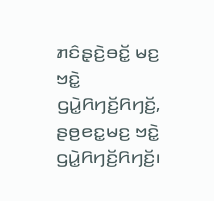ꤊꤢꤨꤔ꤫ꤢꤧ꤬ꤋꤢꤩ꤭ ꤗꤢ꤬ ꤠꤢꤧ꤭ ꤞꤣꤧ꤭ꤖꤚꤢꤩ꤬ꤖꤚꤢꤩ꤬, ꤔꤥ꤬ꤕꤢ꤭ꤗꤢ꤬ ꤠꤢꤧ꤭ ꤞꤣꤧ꤭ꤖꤚꤢꤩ꤬ꤖꤚꤢꤩ꤬꤯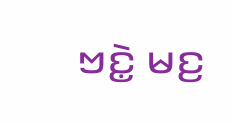ꤠꤢꤧ꤭ ꤗꤢ꤬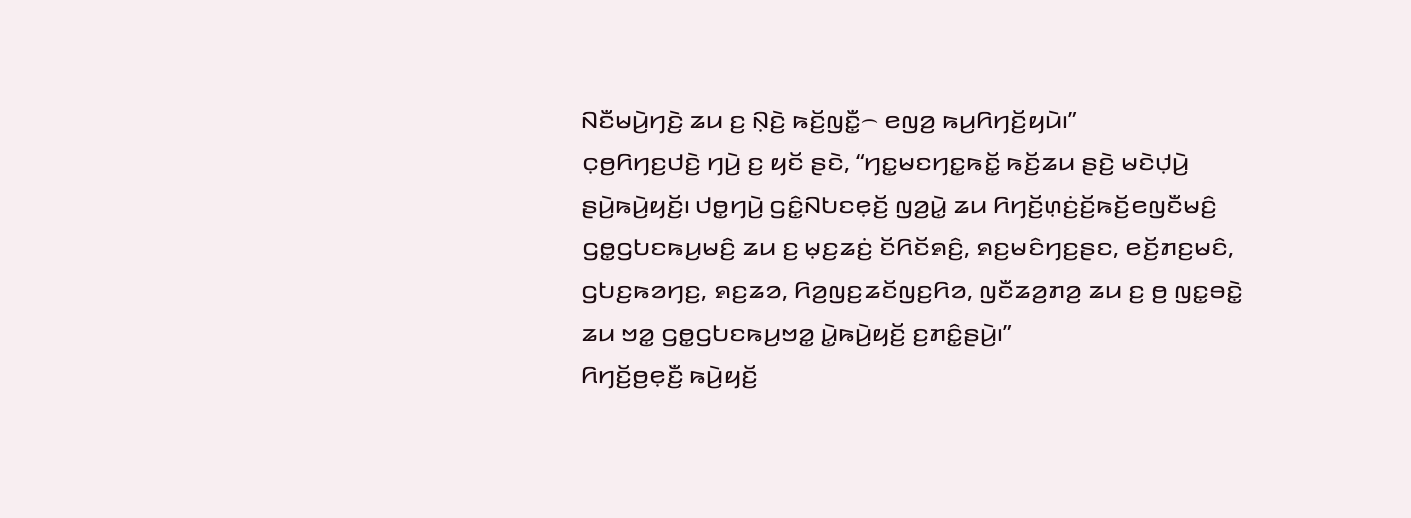ꤡꤢꤪꤗꤣꤧ꤬ꤚꤢꤧ꤬ ꤘꤣ ꤢ꤬ ꤡ꤫ꤢꤧ꤬ ꤒꤢꤩ꤬ꤜꤢꤪ꤭꤮ ꤕꤜꤤ꤬ ꤒꤣ꤬ꤖꤚꤢꤩ꤬ꤟꤣꤧ꤯”
ꤍ꤫ꤥ꤬ꤖꤚꤢ꤬ꤓꤢꤧ꤬ ꤚꤣꤧ꤬ ꤢ꤬ ꤟꤢꤩ ꤔꤢꤧ, “ꤚꤢ꤭ꤗꤢꤚꤢ꤭ꤒꤢꤩ꤭ ꤒꤢꤩ꤬ꤘꤣ ꤔꤢꤧ꤬ ꤗꤢꤧꤓ꤫ꤣꤧ꤬ ꤔꤣꤧ꤬ꤒꤣꤧ꤬ꤟꤢꤩ꤬꤯ ꤓꤥ꤭ꤚꤣꤧ꤬ ꤞꤢꤨ꤭ꤡꤝꤢꤕ꤫ꤢꤩ꤬ ꤜꤤ꤬ꤣꤧ꤭ ꤘꤣ ꤖꤚꤢꤩ꤬ꤛ꤫ꤢꤦ꤬ꤢꤩ꤬ꤒꤢꤩ꤬ꤕꤜꤢꤪꤗꤢꤨ꤬ ꤞꤥ꤭ꤞꤝꤢꤒꤣ꤬ꤗꤢꤨ꤬ ꤘꤣ ꤢ꤬ ꤗ꤫ꤢ꤬ꤘꤢꤦ꤬ ꤢꤩꤖꤢꤩꤎꤢꤨ꤬, ꤎꤢ꤬ꤗꤢꤨꤚꤢ꤬ꤔꤢ, ꤕꤢꤩ꤬ꤊꤢ꤬ꤗꤢꤨ, ꤞꤝꤢ꤬ꤒꤤꤚꤢ꤬, ꤎꤢ꤬ꤘꤤ, ꤖꤤ꤬ꤜꤢ꤬ꤘꤢꤩꤜꤢ꤬ꤖꤤ, ꤜꤢꤪꤘꤤ꤬ꤊꤤ꤬ ꤘꤣ ꤢ꤬ ꤥ꤬ ꤜꤢ꤭ꤋꤢꤧ꤭ ꤘꤣ ꤠꤤ꤭ ꤞꤥ꤭ꤞꤝꤢꤒꤣ꤬ꤠꤤ꤭ ꤣꤧ꤭ꤒꤣꤧ꤬ꤟꤢꤩ꤬ ꤢ꤬ꤊꤢꤨ꤭ꤔꤣꤧ꤬꤯”
ꤖꤚꤢꤩ꤬ꤥ꤬ꤕ꤫ꤢꤪ꤬ ꤒꤣꤧ꤬ꤟꤢꤩ꤬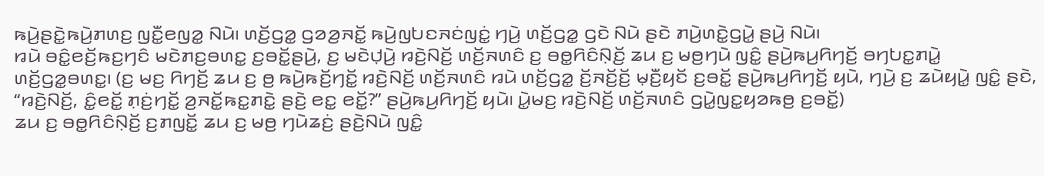ꤒꤣꤧ꤬ꤔꤢꤧ꤭ꤒꤣꤧ꤬ꤊꤛꤢ꤬ ꤜꤢꤪ꤭ꤕꤜꤤ꤭ ꤡꤣꤧ꤯ ꤛꤢꤩ꤬ꤞꤤ꤭ ꤞꤤꤤ꤬ꤏꤢꤩ꤭ ꤒꤣꤧ꤬ꤜꤝꤢꤏꤢꤦꤜꤢꤦ꤭ ꤚꤣꤧ꤬ ꤛꤢꤩ꤬ꤞꤤ꤭ ꤞꤢꤧ ꤡꤣꤧ ꤔꤢꤧ ꤊꤣꤧ꤬ꤛꤢꤧ꤭ꤞꤣꤧ꤭ ꤔꤣꤧ꤬ ꤡꤣꤧ꤯
ꤙꤣꤧ ꤋꤢꤨ꤭ꤕꤢꤩ꤬ꤒꤢ꤬ꤚꤢꤨ ꤗꤢꤧꤊꤢ꤬ꤋꤛꤢ꤭ ꤢ꤬ꤋꤢꤩ꤭ꤔꤣꤧ꤬, ꤢ꤬ ꤗꤢꤧꤓ꤫ꤣꤧ꤬ ꤙꤢꤧ꤬ꤡꤢꤩ꤬ ꤛꤢꤩ꤬ꤏꤛꤢꤨ ꤢ꤬ ꤋꤥ꤭ꤖꤢꤨꤡ꤫ꤢꤩ꤬ ꤘꤣ ꤢ꤬ ꤗꤥ꤬ꤚꤣꤧ ꤜꤢꤨ꤭ ꤔꤣꤧ꤬ꤒꤣ꤬ꤖꤚꤢꤩ꤬ ꤋꤚꤝꤢ꤭ꤊꤣꤧ꤭ ꤛꤢꤩ꤬ꤞꤤ꤭ꤋꤛꤢ꤭꤯ (ꤢ꤬ ꤗꤢ꤬ ꤖꤚꤢꤩ꤬ ꤘꤣ ꤢ꤬ ꤥ꤬ ꤒꤣꤧ꤬ꤒꤢꤩ꤬ꤚꤢꤩ꤭ ꤙꤢꤧ꤬ꤡꤢꤩ꤬ ꤛꤢꤩ꤬ꤏꤛꤢꤨ ꤙꤣꤧ ꤛꤢꤩ꤬ꤞꤤ꤭ ꤢꤩ꤬ꤏꤢꤩ꤬ꤢꤩ꤬ ꤗ꤫ꤢꤪ꤬ꤟꤢꤩ ꤢ꤬ꤋꤢꤩ꤭ ꤔꤣꤧ꤬ꤒꤣ꤬ꤖꤚꤢꤩ꤬ ꤟꤣꤧ, ꤚꤣꤧ꤬ ꤢ꤬ ꤘꤣꤧꤟꤣꤧ꤭ ꤜꤢꤨ꤭ ꤔꤢꤧ, “ꤙꤢꤧ꤬ꤡꤢꤩ꤬, ꤢꤨ꤭ꤕꤢꤩ꤭ ꤊ꤫ꤢꤦ꤬ꤚꤢꤩ꤭ ꤤ꤬ꤏꤢꤩ꤭ꤒꤢ꤭ꤊꤢꤧ꤭ ꤔꤢꤧ꤬ ꤕꤢ꤭ ꤕꤢꤩ꤭?” ꤔꤣꤧ꤬ꤒꤣ꤬ꤖꤚꤢꤩ꤬ ꤟꤣꤧ꤯ ꤣꤧ꤭ꤗꤢ꤬ ꤙꤢꤧ꤬ꤡꤢꤩ꤬ ꤛꤢꤩ꤬ꤏꤛꤢꤨ ꤞꤣꤧ꤭ꤜꤢ꤭ꤟꤤꤒꤥ꤬ ꤢ꤬ꤋꤢꤩ꤭)
ꤘꤣ ꤢ꤬ ꤋꤥ꤭ꤖꤢꤨꤡ꤫ꤢꤩ꤬ ꤢ꤬ꤊꤜꤢꤩ꤭ ꤘꤣ ꤢ꤬ ꤗꤥ꤬ ꤚꤣꤧꤘꤢꤦ꤬ ꤔꤢꤧ꤬ꤡꤣꤧ ꤜꤢꤨ꤭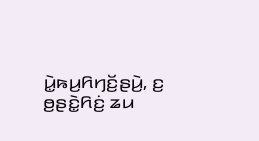ꤣꤧ꤭ꤒꤣ꤬ꤖꤚꤢꤩ꤬ꤔꤣꤧ꤬, ꤢ꤬ ꤥ꤬ꤔꤢꤧ꤭ꤖꤢꤦ꤬ ꤘꤣ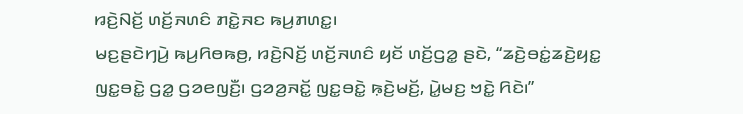ꤙꤢꤧ꤬ꤡꤢꤩ꤬ ꤛꤢꤩ꤬ꤏꤛꤢꤨ ꤊꤢꤧ꤭ꤏꤢ ꤒꤣ꤬ꤊꤛꤢ꤭꤯
ꤗꤢ꤬ꤔꤢꤧꤚꤣꤧ꤬ ꤒꤣ꤬ꤖꤥꤒꤥ꤬, ꤙꤢꤧ꤬ꤡꤢꤩ꤬ ꤛꤢꤩ꤬ꤏꤛꤢꤨ ꤟꤢꤩ ꤛꤢꤩ꤬ꤞꤤ꤭ ꤔꤢꤧ, “ꤘꤢꤧ꤬ꤋꤢꤦ꤭ꤘꤢꤧ꤬ꤟꤢ꤭ ꤜꤢ꤭ꤋꤢꤧ꤭ ꤞꤤ꤭ ꤞꤤꤕꤜꤢꤪ꤬꤯ ꤞꤤꤤ꤬ꤏꤢꤩ꤭ ꤜꤢ꤭ꤋꤢꤧ꤭ ꤒ꤫ꤢꤧ꤬ꤗꤢꤩ꤬, ꤣꤧ꤭ꤗꤢ꤬ ꤠꤢꤧ꤭ ꤖꤢꤧ꤯”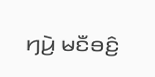ꤚꤣꤧ꤬ ꤗꤢꤪꤋꤢꤨ꤬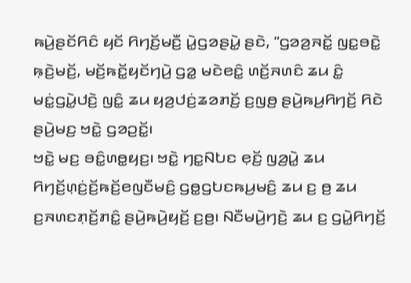ꤒꤣꤧ꤬ꤔꤢꤩꤖꤢꤨ ꤟꤢꤩ ꤖꤚꤢꤩ꤬ꤗꤢꤪ꤬ ꤣꤧ꤭ꤞꤤꤔꤣꤧ꤭ ꤔꤢꤧ, “ꤞꤤꤤ꤬ꤏꤢꤩ꤭ ꤜꤢ꤭ꤋꤢꤧ꤭ ꤒ꤫ꤢꤧ꤬ꤗꤢꤩ꤬, ꤗꤢꤩ꤬ꤒꤢꤩ꤭ꤟꤢꤩꤚꤣꤧ꤬ ꤞꤤ꤭ ꤗꤢꤧꤕꤢꤨ꤭ ꤛꤢꤩ꤬ꤏꤛꤢꤨ ꤘꤣ ꤢꤨ꤭ ꤗꤢꤦ꤭ꤞꤣꤧ꤭ꤓꤢꤧ꤬ ꤜꤢꤨ꤭ ꤘꤣ ꤟꤤ꤬ꤓꤢꤦ꤬ꤘꤤꤊꤢꤩ꤬ ꤢ꤬ꤜꤥ꤬ ꤔꤣꤧ꤬ꤒꤣ꤬ꤖꤚꤢꤩ꤬ ꤖꤢꤧ ꤔꤣꤧ꤬ꤗꤢ꤬ ꤠꤢꤧ꤭ ꤞꤤꤑꤢꤩ꤭꤯
ꤠꤢꤧ꤭ ꤗꤢ꤬ ꤋꤢꤨ꤭ꤛꤥ꤭ꤟꤢ꤬꤯ ꤠꤢꤧ꤭ ꤚꤢ꤭ꤡꤝꤢ ꤕ꤫ꤢꤩ꤬ ꤜꤤ꤬ꤣꤧ꤭ ꤘꤣ ꤖꤚꤢꤩ꤬ꤛ꤫ꤢꤦ꤬ꤢꤩ꤬ꤒꤢꤩ꤬ꤕꤜꤢꤪꤗꤢꤨ꤬ ꤞꤥ꤭ꤞꤝꤢꤒꤣ꤬ꤗꤢꤨ꤬ ꤘꤣ ꤢ꤬ ꤥ꤬ ꤘꤣ ꤢ꤬ꤏꤛꤢꤊ꤫ꤢꤩ꤬ꤊꤢꤨ꤭ ꤔꤣꤧ꤬ꤒꤣꤧ꤬ꤟꤢꤩ꤬ ꤢ꤬ꤥ꤬꤯ ꤡꤢꤪꤗꤣꤧ꤬ꤚꤢꤧ꤬ ꤘꤣ ꤢ꤬ ꤞꤣꤧ꤭ꤖꤚꤢꤩ꤬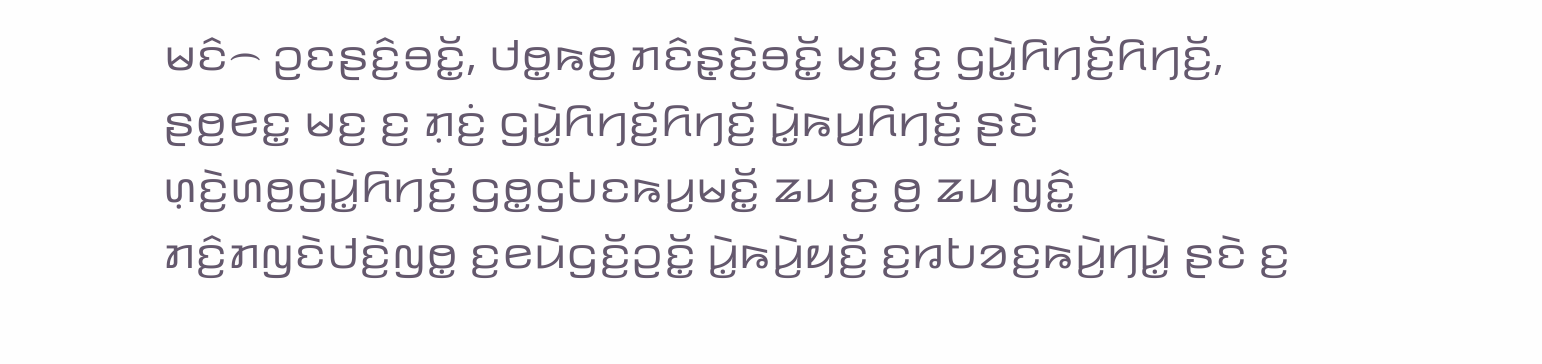ꤗꤢꤨ꤮ ꤑꤢꤔꤢꤨ꤬ꤋꤢꤩ꤭, ꤓꤥ꤭ꤒꤥ꤬ ꤊꤢꤨꤔ꤫ꤢꤧ꤬ꤋꤢꤩ꤭ ꤗꤢ꤬ ꤢ꤬ ꤞꤣꤧ꤭ꤖꤚꤢꤩ꤬ꤖꤚꤢꤩ꤬, ꤔꤥ꤬ꤕꤢ꤭ ꤗꤢ꤬ ꤢ꤬ ꤊ꤫ꤢꤦ꤬ ꤞꤣꤧ꤭ꤖꤚꤢꤩ꤬ꤖꤚꤢꤩ꤬ ꤣꤧ꤭ꤒꤣ꤬ꤖꤚꤢꤩ꤬ ꤔꤢꤧ ꤛ꤫ꤢꤧ꤬ꤛꤥ꤬ꤞꤣꤧ꤭ꤖꤚꤢꤩ꤬ ꤞꤥ꤭ꤞꤝꤢꤒꤣ꤬ꤗꤢꤩ꤭ ꤘꤣ ꤢ꤬ ꤥ꤬ ꤘꤣ ꤜꤢꤨ꤭ ꤊꤢꤨ꤬ꤊꤜꤢꤧꤓꤢꤧ꤬ꤜꤥ꤭ ꤢ꤬ꤕꤣꤧꤞꤢꤩ꤬ꤑꤢꤩ꤭ ꤣꤧ꤭ꤒꤣꤧ꤬ꤟꤢꤩ꤬ ꤢ꤬ꤙꤝꤤꤢ꤬ꤒꤣꤧ꤬ꤚꤣꤧ꤭ ꤔꤢꤧ ꤢ꤬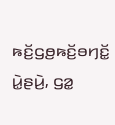ꤒꤢꤩ꤬ꤞꤥ꤬ꤒꤢꤩ꤬ꤋꤚꤢꤩ꤭ ꤣꤧ꤭ꤔꤣꤧ꤬, ꤞꤤ꤭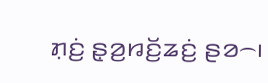ꤊ꤫ꤢꤦ꤬ ꤔ꤫ꤤ꤬ꤙꤢꤩ꤬ꤘꤢꤦ꤬ ꤔꤤ꤮꤯